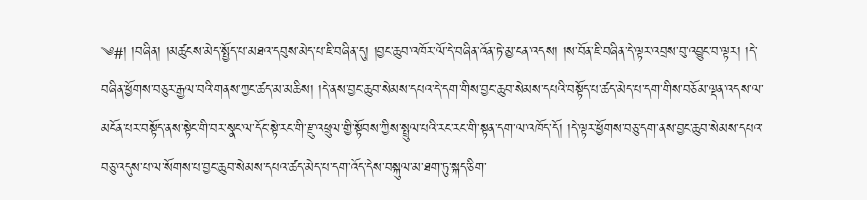༄#། །བཞིན། །མཚུངས་མེད་སྤྱོད་པ་མཐའ་དབུས་མེད་པ་ཇི་བཞིན་དུ། །བྱང་ཆུབ་འཁོར་ལོ་དེ་བཞིན་འོན་ཏེ་མྱ་ངན་འདས། །ས་བོན་ཇི་བཞིན་དེ་ལྟར་འབྲས་བུ་འབྱུང་བ་ལྟར། །དེ་བཞིན་ཕྱོགས་བཅུར་རྒྱལ་བའི་གནས་ཀྱང་ཚད་མ་མཆིས། །དེ་ནས་བྱང་ཆུབ་སེམས་དཔའ་དེ་དག་གིས་བྱང་ཆུབ་སེམས་དཔའི་བསྟོད་པ་ཚད་མེད་པ་དག་གིས་བཅོམ་ལྡན་འདས་ལ་མངོན་པར་བསྟོད་ནས་སྟེང་གི་བར་སྣང་ལ་དོང་སྟེ་རང་གི་རྫུ་འཕྲུལ་གྱི་སྟོབས་ཀྱིས་སྤྲུལ་པའི་རང་རང་གི་སྟན་དག་ལ་འཁོད་དོ། །དེ་ལྟར་ཕྱོགས་བཅུ་དག་ནས་བྱང་ཆུབ་སེམས་དཔའ་བཅུ་འདུས་པ་ལ་སོགས་པ་བྱང་ཆུབ་སེམས་དཔའ་ཚད་མེད་པ་དག་འོད་དེས་བསྐུལ་མ་ཐག་ཏུ་སྐད་ཅིག་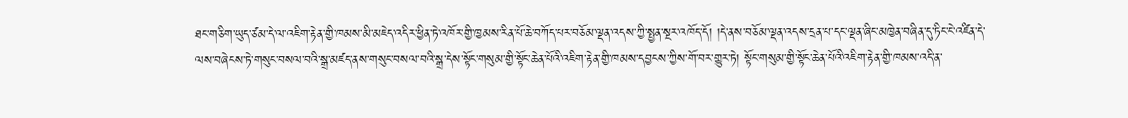ཐང་གཅིག་ཡུད་ཙམ་དེ་ལ་འཇིག་རྟེན་གྱི་ཁམས་མི་མཇེད་འདིར་ཕྱིན་ཏེ་འཁོར་གྱི་ཁྱམས་རིན་པོ་ཆེ་བཀོད་པར་བཅོམ་ལྡན་འདས་ཀྱི་སྤྱན་སྔར་འཁོད་དོ། །དེ་ནས་བཅོམ་ལྡན་འདས་དྲན་པ་དང་ལྡན་ཞིང་མཁྱེན་བཞིན་དུ་ཏིང་ངེ་འཛིན་དེ་ལས་བཞེངས་ཏེ་གསུང་བསལ་བའི་སྒྲ་མཛད་ནས་གསུང་བསལ་བའི་སྒྲ་དེས་སྟོང་གསུམ་གྱི་སྟོང་ཆེན་པོའི་འཇིག་རྟེན་གྱི་ཁམས་དབྱངས་ཀྱིས་གོ་བར་གྱུར་ཏེ། སྟོང་གསུམ་གྱི་སྟོང་ཆེན་པོའི་འཇིག་རྟེན་གྱི་ཁམས་འདི་ན་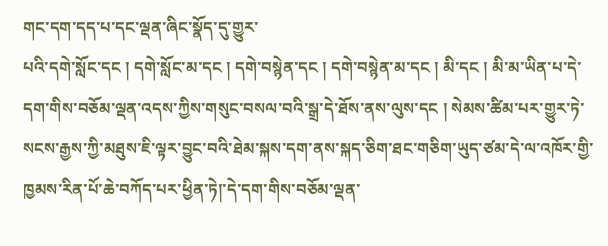གང་དག་དད་པ་དང་ལྡན་ཞིང་སྣོད་དུ་གྱུར་
པའི་དགེ་སློང་དང ། དགེ་སློང་མ་དང ། དགེ་བསྙེན་དང ། དགེ་བསྙེན་མ་དང ། མི་དང ། མི་མ་ཡིན་པ་དེ་དག་གིས་བཅོམ་ལྡན་འདས་ཀྱིས་གསུང་བསལ་བའི་སྒྲ་དེ་ཐོས་ནས་ལུས་དང ། སེམས་ཚིམ་པར་གྱུར་ཏེ་སངས་རྒྱས་ཀྱི་མཐུས་ཇི་ལྟར་བྱུང་བའི་ཐེམ་སྐས་དག་ནས་སྐད་ཅིག་ཐང་གཅིག་ཡུད་ཙམ་དེ་ལ་འཁོར་གྱི་ཁྱམས་རིན་པོ་ཆེ་བཀོད་པར་ཕྱིན་ཏེ།་དེ་དག་གིས་བཅོམ་ལྡན་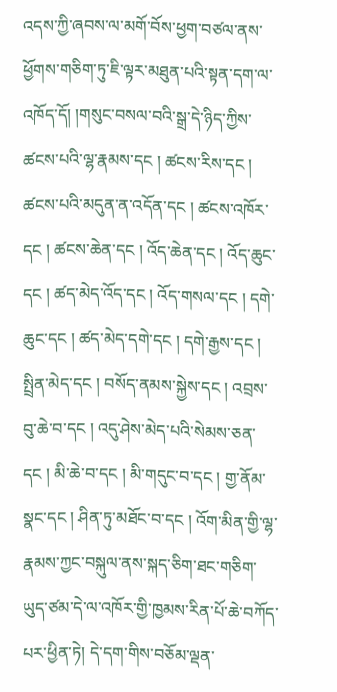འདས་ཀྱི་ཞབས་ལ་མགོ་བོས་ཕྱག་བཙལ་ནས་ཕྱོགས་གཅིག་ཏུ་ཇི་ལྟར་མཐུན་པའི་སྟན་དག་ལ་འཁོད་དོ། །གསུང་བསལ་བའི་སྒྲ་དེ་ཉིད་ཀྱིས་ཚངས་པའི་ལྷ་རྣམས་དང ། ཚངས་རིས་དང ། ཚངས་པའི་མདུན་ན་འདོན་དང ། ཚངས་འཁོར་དང ། ཚངས་ཆེན་དང ། འོད་ཆེན་དང ། འོད་ཆུང་དང ། ཚད་མེད་འོད་དང ། འོད་གསལ་དང ། དགེ་ཆུང་དང ། ཚད་མེད་དགེ་དང ། དགེ་རྒྱས་དང ། སྤྲིན་མེད་དང ། བསོད་ནམས་སྐྱེས་དང ། འབྲས་བུ་ཆེ་བ་དང ། འདུ་ཤེས་མེད་པའི་སེམས་ཅན་དང ། མི་ཆེ་བ་དང ། མི་གདུང་བ་དང ། གྱ་ནོམ་སྣང་དང ། ཤིན་ཏུ་མཐོང་བ་དང ། འོག་མིན་གྱི་ལྷ་རྣམས་ཀྱང་བསྐུལ་ནས་སྐད་ཅིག་ཐང་གཅིག་ཡུད་ཙམ་དེ་ལ་འཁོར་གྱི་ཁྱམས་རིན་པོ་ཆེ་བཀོད་པར་ཕྱིན་ཏེ། དེ་དག་གིས་བཅོམ་ལྡན་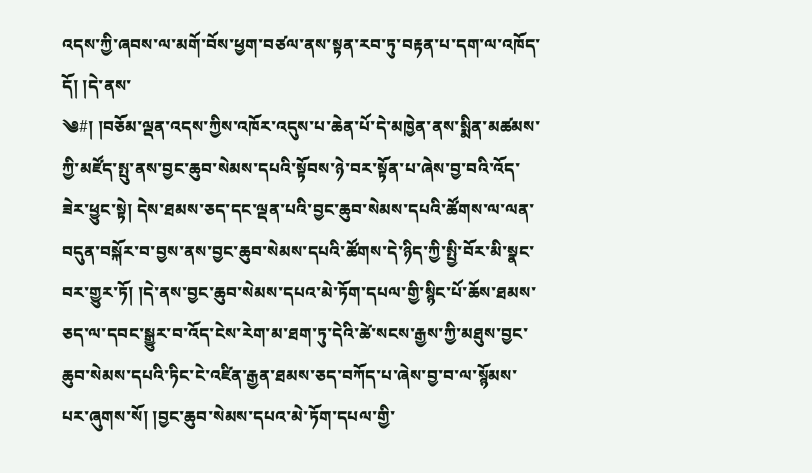འདས་ཀྱི་ཞབས་ལ་མགོ་བོས་ཕྱག་བཙལ་ནས་སྟན་རབ་ཏུ་བརྟན་པ་དག་ལ་འཁོད་དོ། །དེ་ནས་
༄#། །བཅོམ་ལྡན་འདས་ཀྱིས་འཁོར་འདུས་པ་ཆེན་པོ་དེ་མཁྱེན་ནས་སྨིན་མཚམས་ཀྱི་མཛོད་སྤུ་ནས་བྱང་ཆུབ་སེམས་དཔའི་སྟོབས་ཉེ་བར་སྟོན་པ་ཞེས་བྱ་བའི་འོད་ཟེར་ཕྱུང་སྟེ། དེས་ཐམས་ཅད་དང་ལྡན་པའི་བྱང་ཆུབ་སེམས་དཔའི་ཚོགས་ལ་ལན་བདུན་བསྐོར་བ་བྱས་ནས་བྱང་ཆུབ་སེམས་དཔའི་ཚོགས་དེ་ཉིད་ཀྱི་སྤྱི་བོར་མི་སྣང་བར་གྱུར་ཏོ། །དེ་ནས་བྱང་ཆུབ་སེམས་དཔའ་མེ་ཏོག་དཔལ་གྱི་སྙིང་པོ་ཆོས་ཐམས་ཅད་ལ་དབང་སྒྱུར་བ་འོད་ངེས་རེག་མ་ཐག་ཏུ་དེའི་ཚེ་སངས་རྒྱས་ཀྱི་མཐུས་བྱང་ཆུབ་སེམས་དཔའི་ཏིང་ངེ་འཛིན་རྒྱན་ཐམས་ཅད་བཀོད་པ་ཞེས་བྱ་བ་ལ་སྙོམས་པར་ཞུགས་སོ། །བྱང་ཆུབ་སེམས་དཔའ་མེ་ཏོག་དཔལ་གྱི་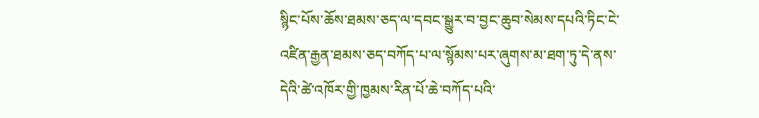སྙིང་པོས་ཆོས་ཐམས་ཅད་ལ་དབང་སྒྱུར་བ་བྱང་ཆུབ་སེམས་དཔའི་ཏིང་ངེ་འཛིན་རྒྱན་ཐམས་ཅད་བཀོད་པ་ལ་སྙོམས་པར་ཞུགས་མ་ཐག་ཏུ་དེ་ནས་དེའི་ཚེ་འཁོར་གྱི་ཁྱམས་རིན་པོ་ཆེ་བཀོད་པའི་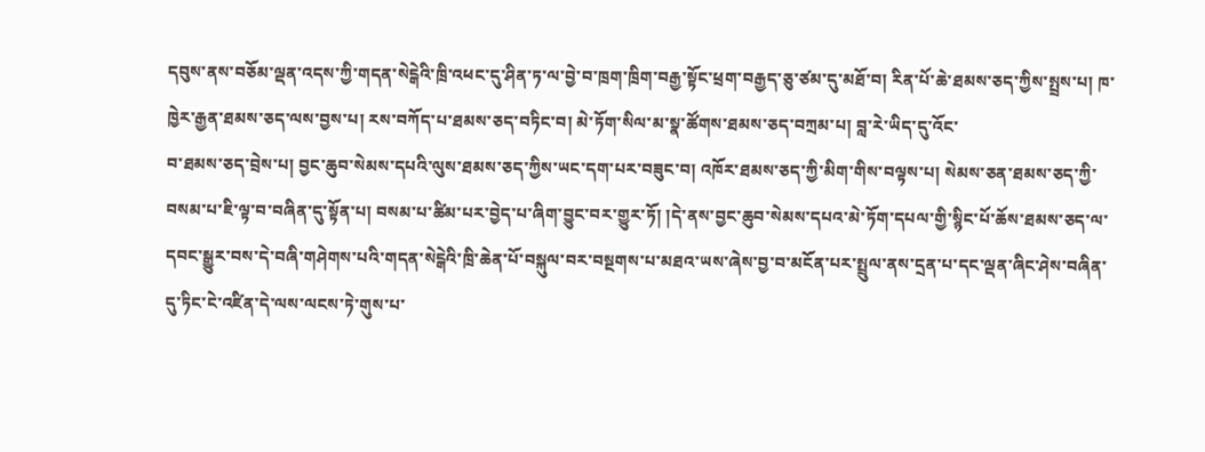དབུས་ནས་བཅོམ་ལྡན་འདས་ཀྱི་གདན་སེངྒེའི་ཁྲི་འཕང་དུ་ཤིན་ཏ་ལ་བྱེ་བ་ཁྲག་ཁྲིག་བརྒྱ་སྟོང་ཕྲག་བརྒྱད་ཅུ་ཙམ་དུ་མཐོ་བ། རིན་པོ་ཆེ་ཐམས་ཅད་ཀྱིས་སྤྲས་པ། ཁ་ཁྱེར་རྒྱན་ཐམས་ཅད་ལས་བྱས་པ། རས་བཀོད་པ་ཐམས་ཅད་བཏིང་བ། མེ་ཏོག་སིལ་མ་སྣ་ཚོགས་ཐམས་ཅད་བཀྲམ་པ། བླ་རེ་ཡིད་དུ་འོང་
བ་ཐམས་ཅད་བྲེས་པ། བྱང་ཆུབ་སེམས་དཔའི་ལུས་ཐམས་ཅད་ཀྱིས་ཡང་དག་པར་བཟུང་བ། འཁོར་ཐམས་ཅད་ཀྱི་མིག་གིས་བལྟས་པ། སེམས་ཅན་ཐམས་ཅད་ཀྱི་བསམ་པ་ཇི་ལྟ་བ་བཞིན་དུ་སྟོན་པ། བསམ་པ་ཚིམ་པར་བྱེད་པ་ཞིག་བྱུང་བར་གྱུར་ཏོ། །དེ་ནས་བྱང་ཆུབ་སེམས་དཔའ་མེ་ཏོག་དཔལ་གྱི་སྙིང་པོ་ཆོས་ཐམས་ཅད་ལ་དབང་སྒྱུར་བས་དེ་བཞི་གཤེགས་པའི་གདན་སེངྒེའི་ཁྲི་ཆེན་པོ་བསྐུལ་བར་བསྔགས་པ་མཐའ་ཡས་ཞེས་བྱ་བ་མངོན་པར་སྤྲུལ་ནས་དྲན་པ་དང་ལྡན་ཞིང་ཤེས་བཞིན་དུ་ཏིང་ངེ་འཛིན་དེ་ལས་ལངས་ཏེ་གུས་པ་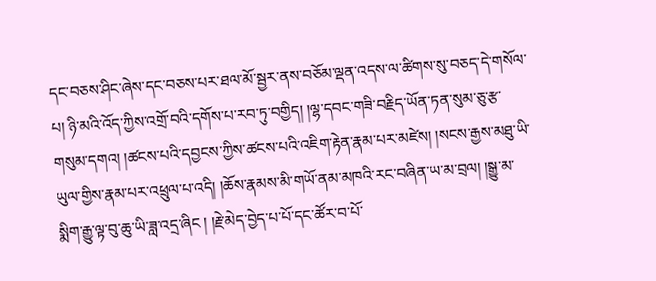དང་བཅས་ཤིང་ཞེས་དང་བཅས་པར་ཐལ་མོ་སྦྱར་ནས་བཅོམ་ལྡན་འདས་ལ་ཚིགས་སུ་བཅད་དེ་གསོལ་པ། ཉི་མའི་འོད་ཀྱིས་འགྲོ་བའི་དགོས་པ་རབ་ཏུ་བགྱིད། །ལྷ་དབང་གཟི་བརྗིད་ཡོན་ཏན་སུམ་ཅུ་རྩ་གསུམ་དགའ། །ཚངས་པའི་དབྱངས་ཀྱིས་ཚངས་པའི་འཇིག་རྟེན་རྣམ་པར་མཛེས། །སངས་རྒྱས་མཐུ་ཡི་ཡུལ་གྱིས་རྣམ་པར་འཕྲུལ་པ་འདི། །ཆོས་རྣམས་མི་གཡོ་ནམ་མཁའི་རང་བཞིན་ཡ་མ་བྲལ། །སྒྱུ་མ་སྨིག་རྒྱུ་ལྟ་བུ་ཆུ་ཡི་ཟླ་འདྲ་ཞིང ། །རྗེ་མེད་བྱེད་པ་པོ་དང་ཚོར་བ་པོ་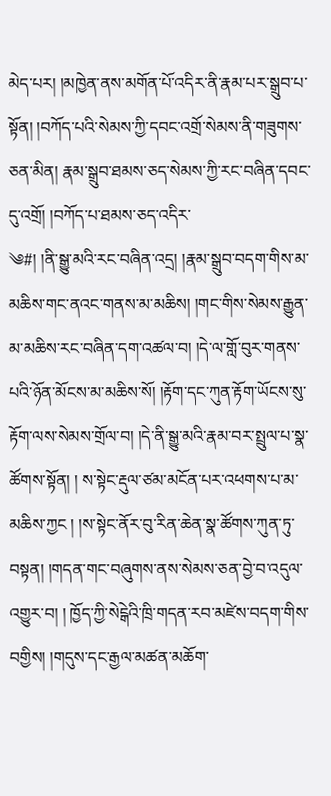མེད་པར། །མཁྱེན་ནས་མགོན་པོ་འདིར་ནི་རྣམ་པར་སྒྲུབ་པ་སྟོན། །བཀོད་པའི་སེམས་ཀྱི་དབང་འགྲོ་སེམས་ནི་གཟུགས་ཅན་མིན། རྣམ་སྒྲུབ་ཐམས་ཅད་སེམས་ཀྱི་རང་བཞིན་དབང་དུ་འགྲོ། །བཀོད་པ་ཐམས་ཅད་འདིར་
༄#། །ནི་སྒྱུ་མའི་རང་བཞིན་འདྲ། །རྣམ་སྒྲུབ་བདག་གིས་མ་མཆིས་གང་ནའང་གནས་མ་མཆིས། །གང་གིས་སེམས་རྒྱུན་མ་མཆིས་རང་བཞིན་དག་འཚལ་བ། །དེ་ལ་གློ་བུར་གནས་པའི་ཉོན་མོངས་མ་མཆིས་སོ། །རྟོག་དང་ཀུན་རྟོག་ཡོངས་སུ་རྟོག་ལས་སེམས་གྲོལ་བ། །དེ་ནི་སྒྱུ་མའི་རྣམ་བར་སྤྲུལ་པ་སྣ་ཚོགས་སྟོན། ། ས་སྟེང་རྡུལ་ཙམ་མངོན་པར་འཕགས་པ་མ་མཆིས་ཀྱང ། །ས་སྟེང་ནོར་བུ་རིན་ཆེན་སྣ་ཚོགས་ཀུན་ཏུ་བསྟན། །གདན་གང་བཞུགས་ནས་སེམས་ཅན་བྱེ་བ་འདུལ་འགྱུར་བ། ། ཁྱོད་ཀྱི་སེངྒེའི་ཁྲི་གདན་རབ་མཛེས་བདག་གིས་བགྱིས། །གདུས་དང་རྒྱལ་མཚན་མཆོག་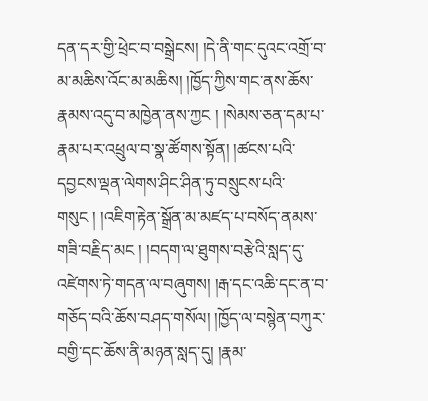དན་དར་གྱི་ཕྲེང་བ་བསྒྲེངས། །དེ་ནི་གང་དུའང་འགྲོ་བ་མ་མཆིས་འོང་མ་མཆིས། །ཁྱོད་ཀྱིས་གང་ནས་ཆོས་རྣམས་འདུ་བ་མཁྱེན་ནས་ཀྱང ། །སེམས་ཅན་དམ་པ་རྣམ་པར་འཕྲུལ་བ་སྣ་ཚོགས་སྟོན། །ཚངས་པའི་དབྱངས་ལྡན་ལེགས་ཤིང་ཤིན་ཏུ་བསྲུངས་པའི་གསུང ། །འཇིག་རྟེན་སྒྲོན་མ་མཛད་པ་བསོད་ནམས་གཟི་བརྗིད་མང ། །བདག་ལ་ཐུགས་བརྩེའི་སླད་དུ་འཛེགས་ཏེ་གདན་ལ་བཞུགས། །རྒ་དང་འཆི་དང་ན་བ་གཅོད་བའི་ཆོས་བཤད་གསོལ། །ཁྱོད་ལ་བསྙེན་བཀུར་བགྱི་དང་ཆོས་ནི་མཉན་སླད་དུ། །རྣམ་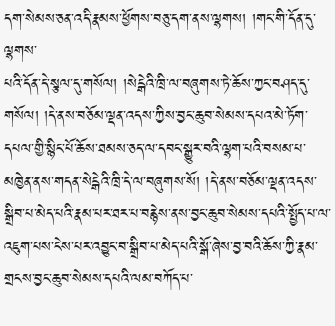དག་སེམས་ཅན་འདི་རྣམས་ཕྱོགས་བཅུ་དག་ནས་ལྷགས། །གང་གི་དོན་དུ་ལྷགས་
པའི་དོན་དེ་སྩལ་དུ་གསོལ། །སེངྒེའི་ཁྲི་ལ་བཞུགས་ཏེ་ཆོས་ཀྱང་བཤད་དུ་གསོལ། །དེ་ནས་བཅོམ་ལྡན་འདས་ཀྱིས་བྱང་ཆུབ་སེམས་དཔའ་མེ་ཏོག་དཔལ་གྱི་སྙིང་པོ་ཆོས་ཐམས་ཅད་ལ་དབང་སྒྱུར་བའི་ལྷག་པའི་བསམ་པ་མཁྱེན་ནས་གདན་སེངྒེའི་ཁྲི་དེ་ལ་བཞུགས་སོ། །དེ་ནས་བཅོམ་ལྡན་འདས་སྒྲིབ་པ་མེད་པའི་རྣམ་པར་ཐར་པ་བརྙེས་ནས་བྱང་ཆུབ་སེམས་དཔའི་སྤྱོད་པ་ལ་འཇུག་པས་ངེས་པར་འབྱུང་བ་སྒྲིབ་པ་མེད་པའི་སྒོ་ཞེས་བྱ་བའི་ཆོས་ཀྱི་རྣམ་གྲངས་བྱང་ཆུབ་སེམས་དཔའི་ལམ་བཀོད་པ་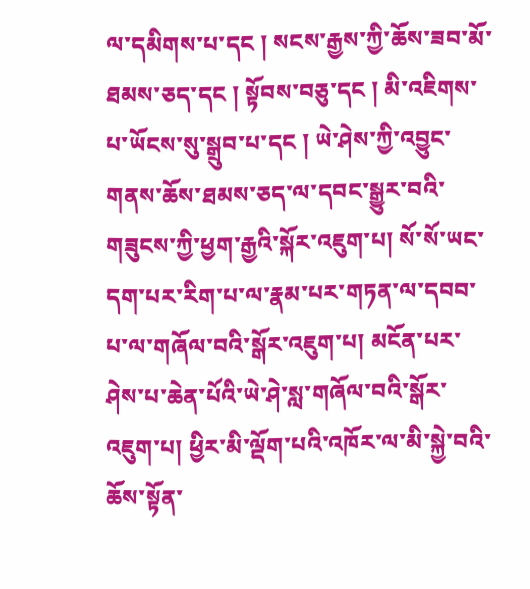ལ་དམིགས་པ་དང ། སངས་རྒྱས་ཀྱི་ཆོས་ཟབ་མོ་ཐམས་ཅད་དང ། སྟོབས་བཅུ་དང ། མི་འཇིགས་པ་ཡོངས་སུ་སྒྲུབ་པ་དང ། ཡེ་ཤེས་ཀྱི་འབྱུང་གནས་ཆོས་ཐམས་ཅད་ལ་དབང་སྒྱུར་བའི་གཟུངས་ཀྱི་ཕྱག་རྒྱའི་སྐོར་འཇུག་པ། སོ་སོ་ཡང་དག་པར་རིག་པ་ལ་རྣམ་པར་གཏན་ལ་དབབ་པ་ལ་གཞོལ་བའི་སྒོར་འཇུག་པ། མངོན་པར་ཤེས་པ་ཆེན་པོའི་ཡེ་ཤེ་སླ་གཞོལ་བའི་སྒོར་འཇུག་པ། ཕྱིར་མི་ལྡོག་པའི་འཁོར་ལ་མི་སྐྱེ་བའི་ཆོས་སྟོན་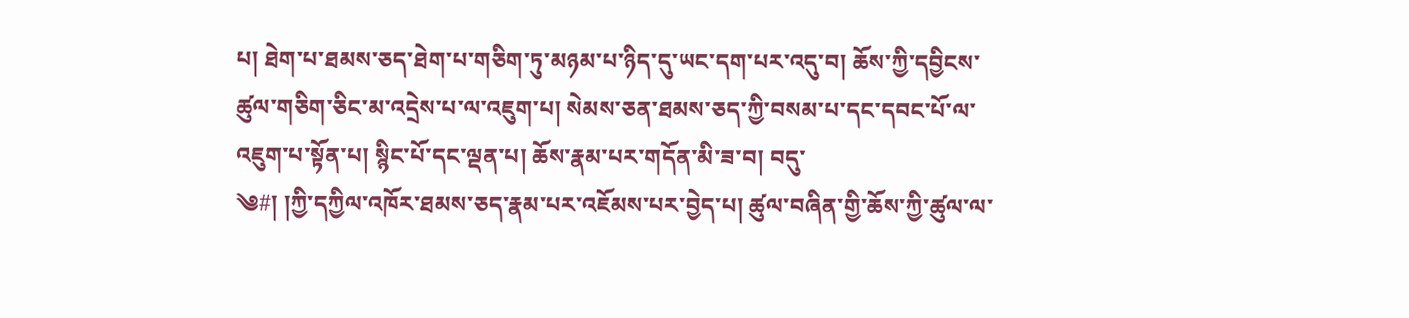པ། ཐེག་པ་ཐམས་ཅད་ཐེག་པ་གཅིག་ཏུ་མཉམ་པ་ཉིད་དུ་ཡང་དག་པར་འདུ་བ། ཆོས་ཀྱི་དབྱིངས་ཚུལ་གཅིག་ཅིང་མ་འདྲེས་པ་ལ་འཇུག་པ། སེམས་ཅན་ཐམས་ཅད་ཀྱི་བསམ་པ་དང་དབང་པོ་ལ་འཇུག་པ་སྟོན་པ། སྙིང་པོ་དང་ལྡན་པ། ཆོས་རྣམ་པར་གདོན་མི་ཟ་བ། བདུ་
༄#། །ཀྱི་དཀྱིལ་འཁོར་ཐམས་ཅད་རྣམ་པར་འཇོམས་པར་བྱེད་པ། ཚུལ་བཞིན་གྱི་ཆོས་ཀྱི་ཚུལ་ལ་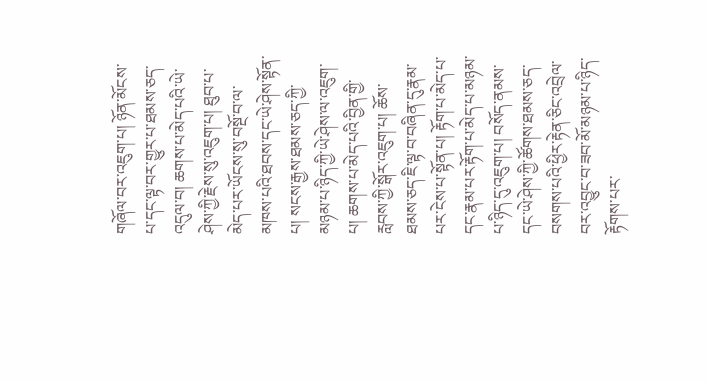གཞོལ་བར་འཇུག་པ། ཉོན་མོངས་པ་དང་ལྟ་བར་གྱུར་པ་ཐམས་ཅད་འདུལ་བ། ཆགས་པ་མེད་པའི་ཡེ་ཤེས་ཀྱི་རྗེས་སུ་འཇུག་པ། ཐུབ་པ་མེད་པར་ཡོངས་སུ་བསྔོ་བ་ལ་མཁས་པའི་ཐབས་དང་ཡེ་ཤེས་སྟོན་པ། སངས་རྒྱས་ཐམས་ཅད་ཀྱི་མཉམ་པ་ཉིད་ཀྱི་ཡེ་ཤེས་ལ་འཇུག་པ། ཆགས་པ་མེད་པའི་བྱིན་གྱི་རླབས་ཀྱི་སྒོར་འཇུག་པ། ཆོས་ཐམས་ཅད་ཇི་ལྟ་བ་བཞིན་དུ་རྣམ་པར་ངེས་པ་སྟོན་པ། རྟོག་པ་མེད་པ་དང་རྣམ་པར་རྟོག་པ་མེད་པ་མཉམ་པ་ཉིད་དུ་འཇུག་པ། བསོད་ནམས་དང་ཡེ་ཤེས་ཀྱི་ཚོགས་ཐམས་ཅད་བསགས་པའི་ཕྱིར་རྟེན་ཅིང་འབྲེལ་བར་འབྱུང་བ་ཟབ་མོ་མཉམ་པ་ཉིད་རྟོགས་པར་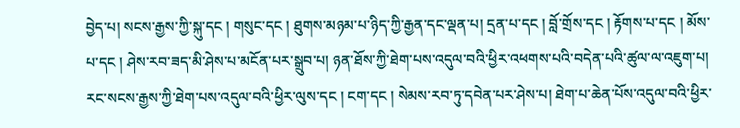བྱེད་པ། སངས་རྒྱས་ཀྱི་སྐུ་དང ། གསུང་དང ། ཐུགས་མཉམ་པ་ཉིད་ཀྱི་རྒྱན་དང་ལྡན་པ། དྲན་པ་དང ། བློ་གྲོས་དང ། རྟོགས་པ་དང ། མོས་པ་དང ། ཤེས་རབ་ཟད་མི་ཤེས་པ་མངོན་པར་སྒྲུབ་པ། ཉན་ཐོས་ཀྱི་ཐེག་པས་འདུལ་བའི་ཕྱིར་འཕགས་པའི་བདེན་པའི་ཚུལ་ལ་འཇུག་པ། རང་སངས་རྒྱས་ཀྱི་ཐེག་པས་འདུལ་བའི་ཕྱིར་ལུས་དང ། ངག་དང ། སེམས་རབ་ཏུ་དབེན་པར་ཤེས་པ། ཐེག་པ་ཆེན་པོས་འདུལ་བའི་ཕྱིར་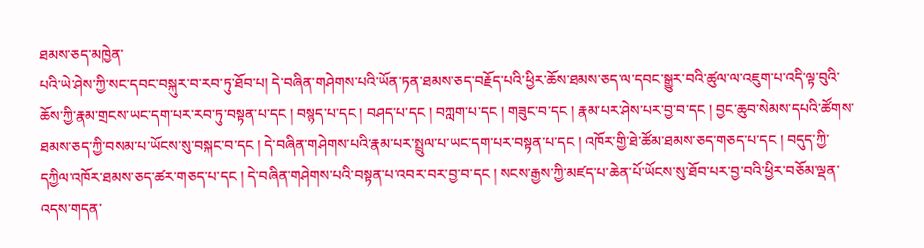ཐམས་ཅད་མཁྱེན་
པའི་ཡེ་ཤེས་ཀྱི་སང་དབང་བསྐུར་བ་རབ་ཏུ་ཐོབ་པ། དེ་བཞིན་གཤེགས་པའི་ཡོན་ཏན་ཐམས་ཅད་བརྗོད་པའི་ཕྱིར་ཆོས་ཐམས་ཅད་ལ་དབང་སྒྱུར་བའི་ཚུལ་ལ་འཇུག་པ་འདི་ལྟ་བུའི་ཆོས་ཀྱི་རྣམ་གྲངས་ཡང་དག་པར་རབ་ཏུ་བསྟན་པ་དང ། བསྙད་པ་དང ། བཤད་པ་དང ། བཀླག་པ་དང ། གཟུང་བ་དང ། རྣམ་པར་ཤེས་པར་བྱ་བ་དང ། བྱང་ཆུབ་སེམས་དཔའི་ཚོགས་ཐམས་ཅད་ཀྱི་བསམ་པ་ཡོངས་སུ་བསྐང་བ་དང ། དེ་བཞིན་གཤེགས་པའི་རྣམ་པར་སྤྲུལ་པ་ཡང་དག་པར་བསྟན་པ་དང ། འཁོར་གྱི་ཐེ་ཚོམ་ཐམས་ཅད་གཅད་པ་དང ། བདུད་ཀྱི་དཀྱིལ་འཁོར་ཐམས་ཅད་ཚར་གཅད་པ་དང ། དེ་བཞིན་གཤེགས་པའི་བསྟན་པ་འབར་བར་བྱ་བ་དང ། སངས་རྒྱས་ཀྱི་མཛད་པ་ཆེན་པོ་ཡོངས་སུ་ཐོབ་པར་བྱ་བའི་ཕྱིར་བཅོམ་ལྡན་འདས་གདན་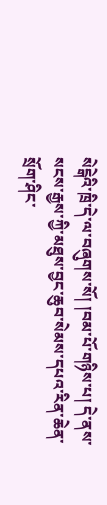སེངྒེའི་ཁྲི་དེ་ལ་བཞུགས་སོ། །བམ་པོ་གཉིས་པ། དེ་ནས་སངས་རྒྱས་ཀྱི་མཐུས་བྱང་ཆུབ་སེམས་དཔའ་རིན་ཆེན་སྲོག་ཤིང་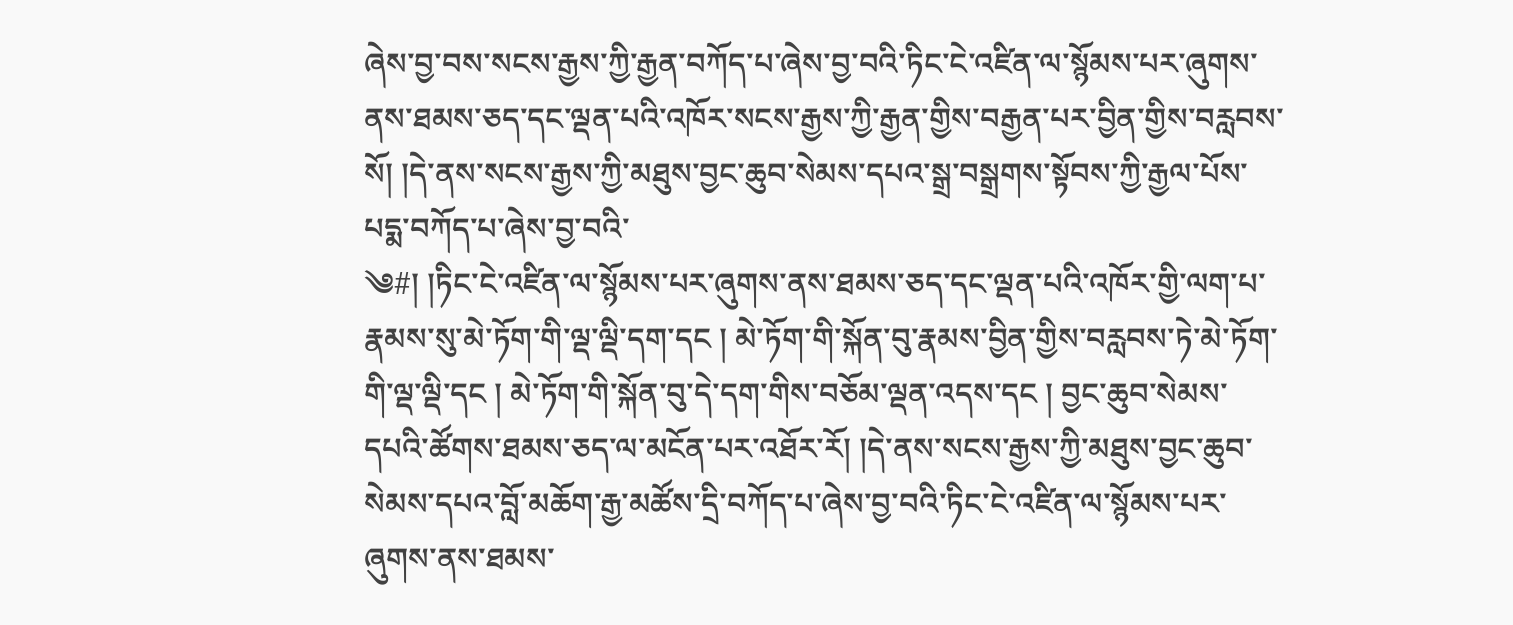ཞེས་བྱ་བས་སངས་རྒྱས་ཀྱི་རྒྱན་བཀོད་པ་ཞེས་བྱ་བའི་ཏིང་ངེ་འཛིན་ལ་སྙོམས་པར་ཞུགས་ནས་ཐམས་ཅད་དང་ལྡན་པའི་འཁོར་སངས་རྒྱས་ཀྱི་རྒྱན་གྱིས་བརྒྱན་པར་བྱིན་གྱིས་བརླབས་སོ། །དེ་ནས་སངས་རྒྱས་ཀྱི་མཐུས་བྱང་ཆུབ་སེམས་དཔའ་སྒྲ་བསྒྲགས་སྟོབས་ཀྱི་རྒྱལ་པོས་པདྨ་བཀོད་པ་ཞེས་བྱ་བའི་
༄#། །ཏིང་ངེ་འཛིན་ལ་སྙོམས་པར་ཞུགས་ནས་ཐམས་ཅད་དང་ལྡན་པའི་འཁོར་གྱི་ལག་པ་རྣམས་སུ་མེ་ཏོག་གི་ལྡ་ལྡི་དག་དང ། མེ་ཏོག་གི་སྐོན་བུ་རྣམས་བྱིན་གྱིས་བརླབས་ཏེ་མེ་ཏོག་གི་ལྡ་ལྡི་དང ། མེ་ཏོག་གི་སྐོན་བུ་དེ་དག་གིས་བཅོམ་ལྡན་འདས་དང ། བྱང་ཆུབ་སེམས་དཔའི་ཚོགས་ཐམས་ཅད་ལ་མངོན་པར་འཐོར་རོ། །དེ་ནས་སངས་རྒྱས་ཀྱི་མཐུས་བྱང་ཆུབ་སེམས་དཔའ་བློ་མཆོག་རྒྱ་མཚོས་དྲི་བཀོད་པ་ཞེས་བྱ་བའི་ཏིང་ངེ་འཛིན་ལ་སྙོམས་པར་ཞུགས་ནས་ཐམས་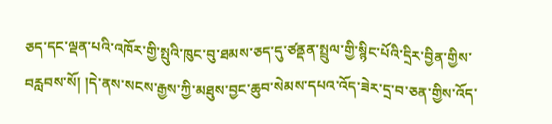ཅད་དང་ལྡན་པའི་འཁོར་གྱི་སྤུའི་ཁུང་བུ་ཐམས་ཅད་དུ་ཙནྡན་སྤྲུལ་གྱི་སྙིང་པོའི་དྲིར་བྱིན་གྱིས་བརླབས་སོ། །དེ་ནས་སངས་རྒྱས་ཀྱི་མཐུས་བྱང་ཆུབ་སེམས་དཔའ་འོད་ཟེར་དྲ་བ་ཅན་གྱིས་འོད་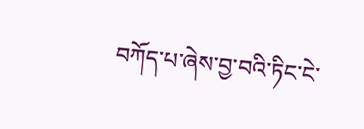བཀོད་པ་ཞེས་བྱ་བའི་ཏིང་ངེ་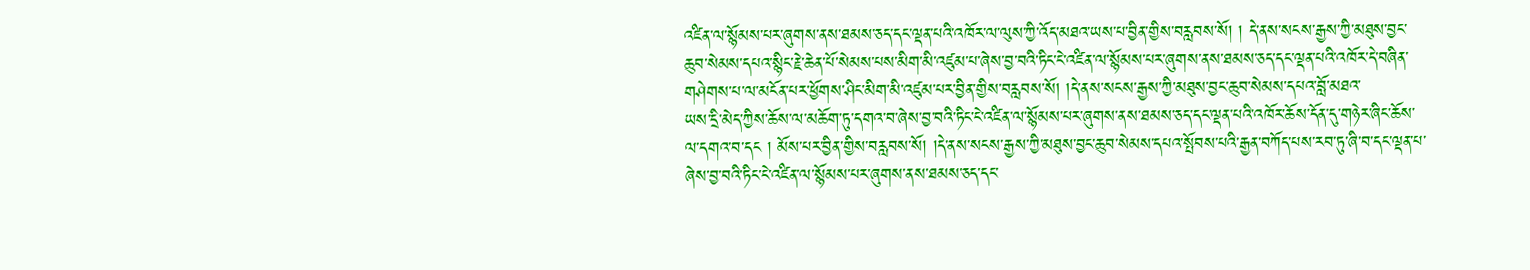འཛིན་ལ་སྙོམས་པར་ཞུགས་ནས་ཐམས་ཅད་དང་ལྡན་པའི་འཁོར་ལ་ལུས་ཀྱི་འོད་མཐའ་ཡས་པ་བྱིན་གྱིས་བརླབས་སོ། ། དེ་ནས་སངས་རྒྱས་ཀྱི་མཐུས་བྱང་ཆུབ་སེམས་དཔའ་སྙིང་རྗེ་ཆེན་པོ་སེམས་པས་མིག་མི་འཛུམ་པ་ཞེས་བྱ་བའི་ཏིང་ངེ་འཛིན་ལ་སྙོམས་པར་ཞུགས་ནས་ཐམས་ཅད་དང་ལྡན་པའི་འཁོར་དེ་བཞིན་གཤེགས་པ་ལ་མངོན་པར་ཕྱོགས་ཤིང་མིག་མི་འཛུམ་པར་བྱིན་གྱིས་བརླབས་སོ། །དེ་ནས་སངས་རྒྱས་ཀྱི་མཐུས་བྱང་ཆུབ་སེམས་དཔའ་བློ་མཐའ་
ཡས་དྲི་མེད་ཀྱིས་ཆོས་ལ་མཆོག་ཏུ་དགའ་བ་ཞེས་བྱ་བའི་ཏིང་ངེ་འཛིན་ལ་སྙོམས་པར་ཞུགས་ནས་ཐམས་ཅད་དང་ལྡན་པའི་འཁོར་ཆོས་དོན་དུ་གཉེར་ཞིང་ཆོས་ལ་དགའ་བ་དང ། མོས་པར་བྱིན་གྱིས་བརླབས་སོ། །དེ་ནས་སངས་རྒྱས་ཀྱི་མཐུས་བྱང་ཆུབ་སེམས་དཔའ་སྤོབས་པའི་རྒྱན་བཀོད་པས་རབ་ཏུ་ཞི་བ་དང་ལྡན་པ་ཞེས་བྱ་བའི་ཏིང་ངེ་འཛིན་ལ་སྙོམས་པར་ཞུགས་ནས་ཐམས་ཅད་དང་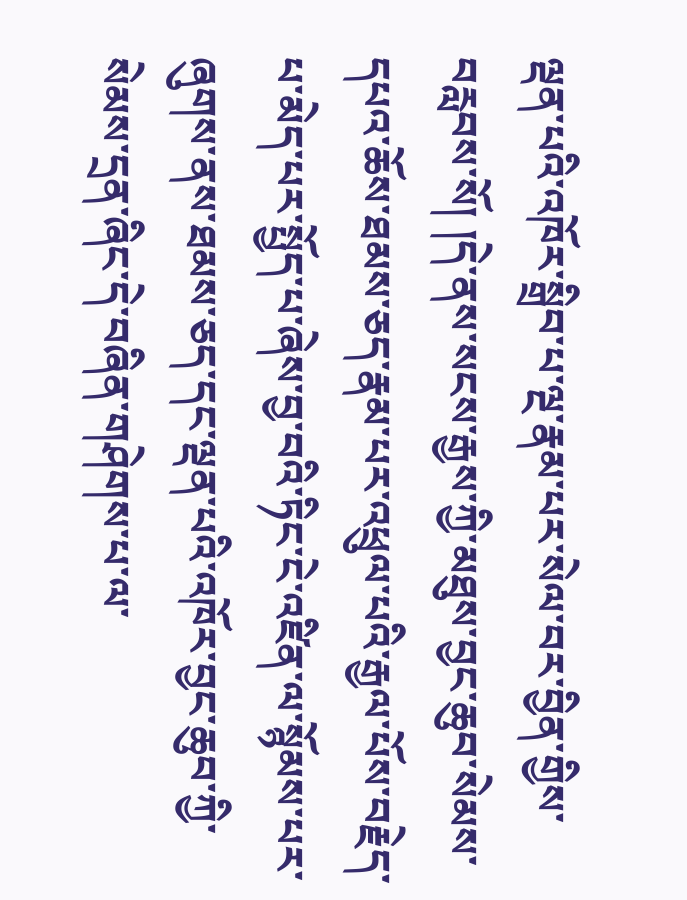ལྡན་པའི་འཁོར་སྒྲིབ་པ་ལྔ་རྣམ་པར་སེལ་བར་བྱིན་གྱིས་བརླབས་སོ། །དེ་ནས་སངས་རྒྱས་ཀྱི་མཐུས་བྱང་ཆུབ་སེམས་དཔའ་ཆོས་ཐམས་ཅད་རྣམ་པར་འཕྲུལ་པའི་རྒྱལ་པོས་བརྗེད་པ་མེད་པར་སྤྱོད་པ་ཞེས་བྱ་བའི་ཏིང་ངེ་འཛིན་ལ་སྙོམས་པར་ཞུགས་ནས་ཐམས་ཅད་དང་ལྡན་པའི་འཁོར་བྱང་ཆུབ་ཀྱི་སེམས་དྲན་ཞིང་དེ་བཞིན་གཤེགས་པ་ལ་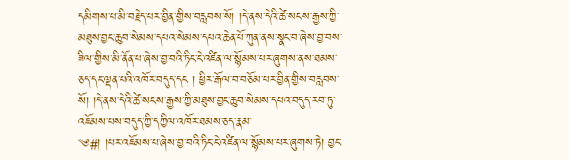དམིགས་པ་མི་བརྗེད་པར་བྱིན་གྱིས་བརླབས་སོ། །དེ་ནས་དེའི་ཚེ་སངས་རྒྱས་ཀྱི་མཐུས་བྱང་ཆུབ་སེམས་དཔའ་སེམས་དཔའ་ཆེན་པོ་ཀུན་ནས་སྣང་བ་ཞེས་བྱ་བས་ཟིལ་གྱིས་མི་ནོན་པ་ཞེས་བྱ་བའི་ཏིང་ངེ་འཛིན་ལ་སྙོམས་པར་ཞུགས་ནས་ཐམས་ཅད་དང་ལྡན་པའི་འཁོར་བདུད་དང ། ཕྱིར་རྒོལ་བ་བཅོམ་པར་བྱིན་གྱིས་བརླབས་སོ། །དེ་ནས་དེའི་ཚེ་སངས་རྒྱས་ཀྱི་མཐུས་བྱང་ཆུབ་སེམས་དཔའ་བདུད་རབ་ཏུ་འཇོམས་པས་བདུད་ཀྱི་དཀྱིལ་འཁོར་ཐམས་ཅད་རྣམ་
༄#། །པར་འཇོམས་པ་ཞེས་བྱ་བའི་ཏིང་ངེ་འཛིན་ལ་སྙོམས་པར་ཞུགས་ཏེ། བྱང་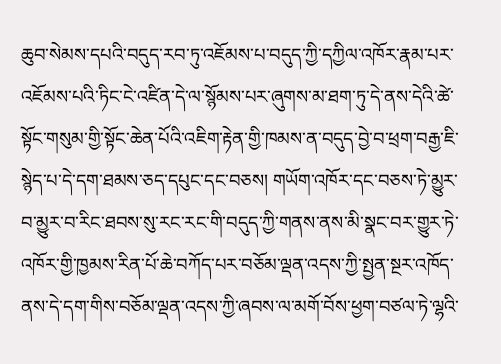ཆུབ་སེམས་དཔའི་བདུད་རབ་ཏུ་འཇོམས་པ་བདུད་ཀྱི་དཀྱིལ་འཁོར་རྣམ་པར་འཇོམས་པའི་ཏིང་ངེ་འཛིན་དེ་ལ་སྙོམས་པར་ཞུགས་མ་ཐག་ཏུ་དེ་ནས་དེའི་ཚེ་སྟོང་གསུམ་གྱི་སྟོང་ཆེན་པོའི་འཇིག་རྟེན་གྱི་ཁམས་ན་བདུད་བྱེ་བ་ཕྲག་བརྒྱ་ཇི་སྙེད་པ་དེ་དག་ཐམས་ཅད་དཔུང་དང་བཅས། གཡོག་འཁོར་དང་བཅས་ཏེ་མྱུར་བ་མྱུར་བ་རིང་ཐབས་སུ་རང་རང་གི་བདུད་ཀྱི་གནས་ནས་མི་སྣང་བར་གྱུར་ཏེ་འཁོར་གྱི་ཁྱམས་རིན་པོ་ཆེ་བཀོད་པར་བཅོམ་ལྡན་འདས་ཀྱི་སྤྱན་སྔར་འཁོད་ནས་དེ་དག་གིས་བཅོམ་ལྡན་འདས་ཀྱི་ཞབས་ལ་མགོ་བོས་ཕྱག་བཙལ་ཏེ་ལྷའི་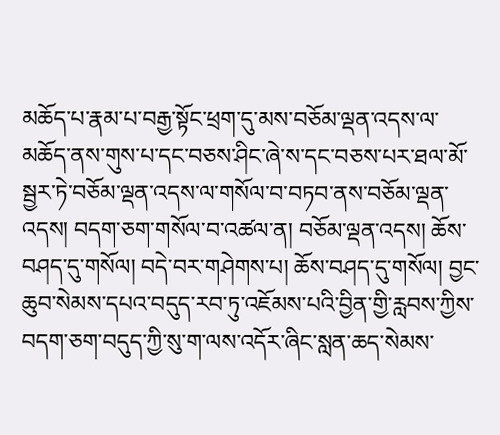མཆོད་པ་རྣམ་པ་བརྒྱ་སྟོང་ཕྲག་དུ་མས་བཅོམ་ལྡན་འདས་ལ་མཆོད་ནས་གུས་པ་དང་བཅས་ཤིང་ཞེ་ས་དང་བཅས་པར་ཐལ་མོ་སྦྱར་ཏེ་བཅོམ་ལྡན་འདས་ལ་གསོལ་བ་བཏབ་ནས་བཅོམ་ལྡན་འདས། བདག་ཅག་གསོལ་བ་འཚལ་ན། བཅོམ་ལྡན་འདས། ཆོས་བཤད་དུ་གསོལ། བདེ་བར་གཤེགས་པ། ཆོས་བཤད་དུ་གསོལ། བྱང་ཆུབ་སེམས་དཔའ་བདུད་རབ་ཏུ་འཇོམས་པའི་བྱིན་གྱི་རླབས་ཀྱིས་བདག་ཅག་བདུད་ཀྱི་སུ་ག་ལས་འདོར་ཞིང་སླན་ཆད་སེམས་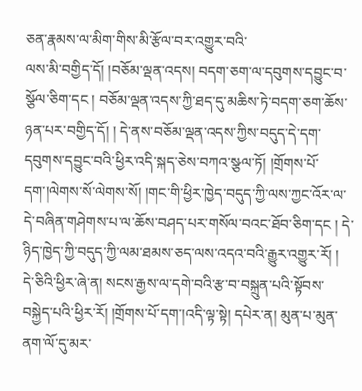ཅན་རྣམས་ལ་མིག་གིས་མི་རྩོལ་བར་འགྱུར་བའི་
ལས་མི་བགྱིད་དོ། །བཅོམ་ལྡན་འདས། བདག་ཅག་ལ་དབུགས་དབྱུང་བ་སྩོལ་ཅིག་དང ། བཅོམ་ལྡན་འདས་ཀྱི་ཐད་དུ་མཆིས་ཏེ་བདག་ཅག་ཆོས་ཉན་པར་བགྱིད་དོ། ། དེ་ནས་བཅོམ་ལྡན་འདས་ཀྱིས་བདུད་དེ་དག་དབུགས་དབྱུང་བའི་ཕྱིར་འདི་སྐད་ཅེས་བཀའ་སྩལ་ཏོ། །གྲོགས་པོ་དག་།ལེགས་སོ་ལེགས་སོ། །གང་གི་ཕྱིར་ཁྱེད་བདུད་ཀྱི་ལས་ཀྱང་འོར་ལ་དེ་བཞིན་གཤེགས་པ་ལ་ཆོས་བཤད་པར་གསོལ་བའང་ཐོབ་ཅིག་དང ། དེ་ཉིད་ཁྱེད་ཀྱི་བདུད་ཀྱི་ལམ་ཐམས་ཅད་ལས་འདའ་བའི་རྒྱུར་འགྱུར་རོ། ། དེ་ཅིའི་ཕྱིར་ཞེ་ན། སངས་རྒྱས་ལ་དགེ་བའི་རྩ་བ་བསྐྲུན་པའི་སྟོབས་བསྐྱེད་པའི་ཕྱིར་རོ། །གྲོགས་པོ་དག་།འདི་ལྟ་སྟེ། དཔེར་ན། མུན་པ་མུན་ནག་ལོ་དུ་མར་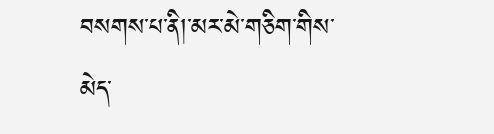བསགས་པ་ནི།་མར་མེ་གཅིག་གིས་མེད་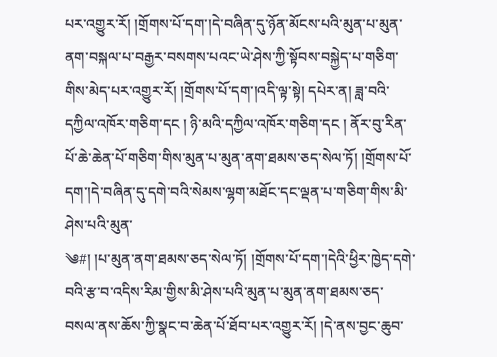པར་འགྱུར་རོ། །གྲོགས་པོ་དག་།དེ་བཞིན་དུ་ཉོན་མོངས་པའི་མུན་པ་མུན་ནག་བསྐལ་པ་བརྒྱར་བསགས་པའང་ཡེ་ཤེས་ཀྱི་སྟོབས་བསྐྱེད་པ་གཅིག་གིས་མེད་པར་འགྱུར་རོ། །གྲོགས་པོ་དག་།འདི་ལྟ་སྟེ། དཔེར་ན། ཟླ་བའི་དཀྱིལ་འཁོར་གཅིག་དང ། ཉི་མའི་དཀྱིལ་འཁོར་གཅིག་དང ། ནོར་བུ་རིན་པོ་ཆེ་ཆེན་པོ་གཅིག་གིས་མུན་པ་མུན་ནག་ཐམས་ཅད་སེལ་ཏོ། །གྲོགས་པོ་དག་།དེ་བཞིན་དུ་དགེ་བའི་སེམས་ལྷག་མཐོང་དང་ལྡན་པ་གཅིག་གིས་མི་ཤེས་པའི་མུན་
༄#། །པ་མུན་ནག་ཐམས་ཅད་སེལ་ཏོ། །གྲོགས་པོ་དག་།དེའི་ཕྱིར་ཁྱེད་དགེ་བའི་རྩ་བ་འདིས་རིམ་གྱིས་མི་ཤེས་པའི་མུན་པ་མུན་ནག་ཐམས་ཅད་བསལ་ནས་ཆོས་ཀྱི་སྣང་བ་ཆེན་པོ་ཐོབ་པར་འགྱུར་རོ། །དེ་ནས་བྱང་ཆུབ་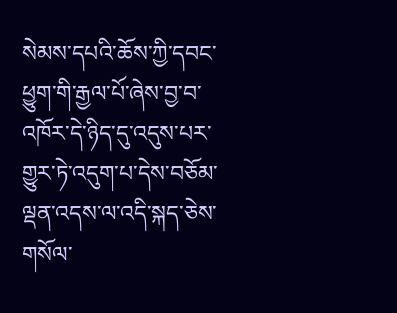སེམས་དཔའི་ཆོས་ཀྱི་དབང་ཕྱུག་གི་རྒྱལ་པོ་ཞེས་བྱ་བ་འཁོར་དེ་ཉིད་དུ་འདུས་པར་གྱུར་ཏེ་འདུག་པ་དེས་བཅོམ་ལྡན་འདས་ལ་འདི་སྐད་ཅེས་གསོལ་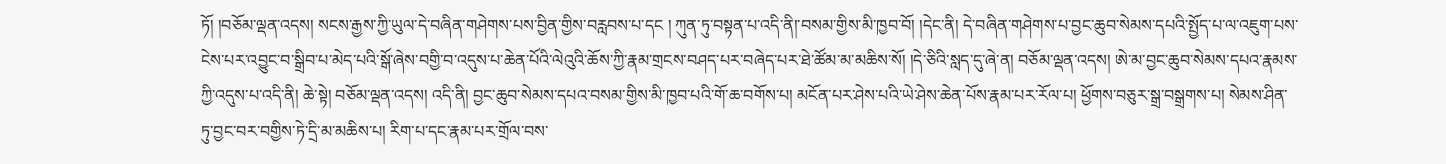ཏོ། །བཅོམ་ལྡན་འདས། སངས་རྒྱས་ཀྱི་ཡུལ་དེ་བཞིན་གཤེགས་པས་བྱིན་གྱིས་བརླབས་པ་དང ། ཀུན་ཏུ་བསྟན་པ་འདི་ནི།་བསམ་གྱིས་མི་ཁྱབ་བོ། །དེང་ནི། དེ་བཞིན་གཤེགས་པ་བྱང་ཆུབ་སེམས་དཔའི་སྤྱོད་པ་ལ་འཇུག་པས་ངེས་པར་འབྱུང་བ་སྒྲིབ་པ་མེད་པའི་སྒོ་ཞེས་བགྱི་བ་འདུས་པ་ཆེན་པོའི་ལེའུའི་ཆོས་ཀྱི་རྣམ་གྲངས་བཤད་པར་བཞེད་པར་ཐེ་ཚོམ་མ་མཆིས་སོ། །དེ་ཅིའི་སླད་དུ་ཞེ་ན། བཅོམ་ལྡན་འདས། ཨེ་མ་བྱང་ཆུབ་སེམས་དཔའ་རྣམས་ཀྱི་འདུས་པ་འདི་ནི། ཆེ་སྟེ། བཅོམ་ལྡན་འདས། འདི་ནི། བྱང་ཆུབ་སེམས་དཔའ་བསམ་གྱིས་མི་ཁྱབ་པའི་གོ་ཆ་བགོས་པ། མངོན་པར་ཤེས་པའི་ཡེ་ཤེས་ཆེན་པོས་རྣམ་པར་རོལ་པ། ཕྱོགས་བཅུར་སྒྲ་བསྒྲགས་པ། སེམས་ཤིན་ཏུ་བྱང་བར་བགྱིས་ཏེ་དྲི་མ་མཆིས་པ། རིག་པ་དང་རྣམ་པར་གྲོལ་བས་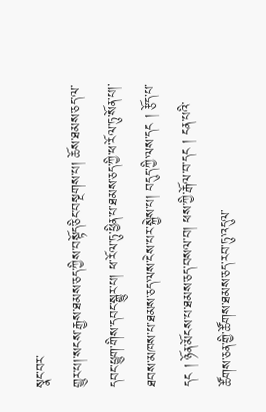སྣང་བར་
གྱུར་པ།་སངས་རྒྱས་ཐམས་ཅད་ཀྱིས་བསྟོད་ཅིང་བསྔགས་པ། ཆོས་ཐམས་ཅད་ལ་དབང་ཕྱུག་གིས་དབང་སྒྱུར་པ། ཕ་རོལ་ཏུ་ཕྱིན་པ་ཐམས་ཅད་ཀྱི་ཕ་རོལ་ཏུ་སོན་པ།་ཐབས་མཁས་པ་ཐམས་ཅད་ལས་ངེས་པར་སྐྱེས་པ། བདུད་ཀྱི་ལས་དང ། རྩོད་པ་དང ། ཉོན་མོངས་པ་ཐམས་ཅད་བསལ་བ། ཕས་ཀྱི་རྒོལ་བ་དང ། ངན་པའི་ཚོགས་ཅན་གྱི་ཚོགས་ཐམས་ཅད་རབ་ཏུ་འདུལ་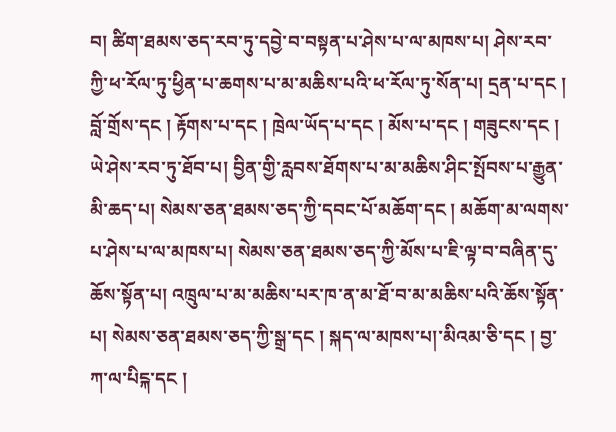བ། ཚིག་ཐམས་ཅད་རབ་ཏུ་དབྱེ་བ་བསྟན་པ་ཤེས་པ་ལ་མཁས་པ། ཤེས་རབ་ཀྱི་ཕ་རོལ་ཏུ་ཕྱིན་པ་ཆགས་པ་མ་མཆིས་པའི་ཕ་རོལ་ཏུ་སོན་པ། དྲན་པ་དང ། བློ་གྲོས་དང ། རྟོགས་པ་དང ། ཁྲེལ་ཡོད་པ་དང ། མོས་པ་དང ། གཟུངས་དང ། ཡེ་ཤེས་རབ་ཏུ་ཐོབ་པ། བྱིན་གྱི་རླབས་ཐོགས་པ་མ་མཆིས་ཤིང་སྤོབས་པ་རྒྱུན་མི་ཆད་པ། སེམས་ཅན་ཐམས་ཅད་ཀྱི་དབང་པོ་མཆོག་དང ། མཆོག་མ་ལགས་པ་ཤེས་པ་ལ་མཁས་པ། སེམས་ཅན་ཐམས་ཅད་ཀྱི་མོས་པ་ཇི་ལྟ་བ་བཞིན་དུ་ཆོས་སྟོན་པ། འཁྲུལ་པ་མ་མཆིས་པར་ཁ་ན་མ་ཐོ་བ་མ་མཆིས་པའི་ཆོས་སྟོན་པ། སེམས་ཅན་ཐམས་ཅད་ཀྱི་སྒྲ་དང ། སྐད་ལ་མཁས་པ།་མིའམ་ཅི་དང ། བྱ་ཀ་ལ་པིངྐ་དང །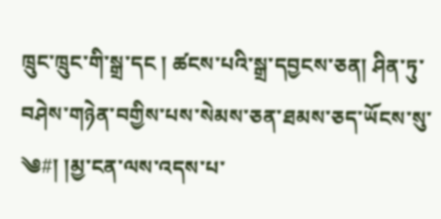ཁྲུང་ཁྲུང་གི་སྒྲ་དང ། ཚངས་པའི་སྒྲ་དབྱངས་ཅན། ཤིན་ཏུ་བཤེས་གཉེན་བགྱིས་པས་སེམས་ཅན་ཐམས་ཅད་ཡོངས་སུ་
༄#། །མྱ་ངན་ལས་འདས་པ་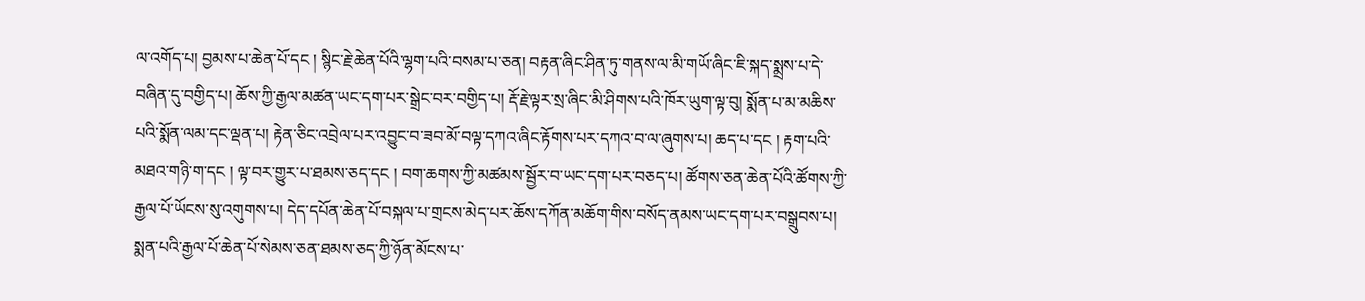ལ་འགོད་པ། བྱམས་པ་ཆེན་པོ་དང ། སྙིང་རྗེ་ཆེན་པོའི་ལྷག་པའི་བསམ་པ་ཅན། བརྟན་ཞིང་ཤིན་ཏུ་གནས་ལ་མི་གཡོ་ཞིང་ཇི་སྐད་སྨྲས་པ་དེ་བཞིན་དུ་བགྱིད་པ། ཆོས་ཀྱི་རྒྱལ་མཚན་ཡང་དག་པར་སྒྲེང་བར་བགྱིད་པ། རྡོ་རྗེ་ལྟར་སྲ་ཞིང་མི་ཤིགས་པའི་ཁོར་ཡུག་ལྟ་བུ། སྨོན་པ་མ་མཆིས་པའི་སྨོན་ལམ་དང་ལྡན་པ། རྟེན་ཅིང་འབྲེལ་པར་འབྱུང་བ་ཟབ་མོ་བལྟ་དཀའ་ཞིང་རྟོགས་པར་དཀའ་བ་ལ་ཞུགས་པ། ཆད་པ་དང ། རྟག་པའི་མཐའ་གཉི་ག་དང ། ལྟ་བར་གྱུར་པ་ཐམས་ཅད་དང ། བག་ཆགས་ཀྱི་མཚམས་སྦྱོར་བ་ཡང་དག་པར་བཅད་པ། ཚོགས་ཅན་ཆེན་པོའི་ཚོགས་ཀྱི་རྒྱལ་པོ་ཡོངས་སུ་འགུགས་པ། དེད་དཔོན་ཆེན་པོ་བསྐལ་པ་གྲངས་མེད་པར་ཆོས་དཀོན་མཆོག་གིས་བསོད་ནམས་ཡང་དག་པར་བསྒྲུབས་པ། སྨན་པའི་རྒྱལ་པོ་ཆེན་པོ་སེམས་ཅན་ཐམས་ཅད་ཀྱི་ཉོན་མོངས་པ་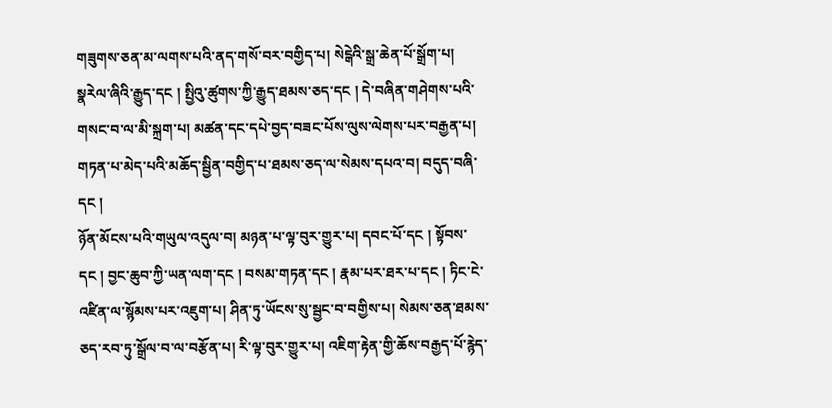གཟུགས་ཅན་མ་ལགས་པའི་ནད་གསོ་བར་བགྱིད་པ། སེངྒེའི་སྒྲ་ཆེན་པོ་སྒྲོག་པ། སྣརེལ་ཞིའི་རྒྱུད་དང ། སྤྱིའུ་ཚུགས་ཀྱི་རྒྱུད་ཐམས་ཅད་དང ། དེ་བཞིན་གཤེགས་པའི་གསང་བ་ལ་མི་སྐྲག་པ། མཚན་དང་དཔེ་བྱད་བཟང་པོས་ལུས་ལེགས་པར་བརྒྱན་པ། གཏན་པ་མེད་པའི་མཆོད་སྦྱིན་བགྱིད་པ་ཐམས་ཅད་ལ་སེམས་དཔའ་བ། བདུད་བཞི་དང །
ཉོན་མོངས་པའི་གཡུལ་འདུལ་བ། མཉན་པ་ལྟ་བུར་གྱུར་པ། དབང་པོ་དང ། སྟོབས་དང ། བྱང་ཆུབ་ཀྱི་ཡན་ལག་དང ། བསམ་གཏན་དང ། རྣམ་པར་ཐར་པ་དང ། ཏིང་ངེ་འཛིན་ལ་སྙོམས་པར་འཇུག་པ། ཤིན་ཏུ་ཡོངས་སུ་སྦྱང་བ་བགྱིས་པ། སེམས་ཅན་ཐམས་ཅད་རབ་ཏུ་སྒྲོལ་བ་ལ་བརྩོན་པ། རི་ལྟ་བུར་གྱུར་པ། འཇིག་རྟེན་གྱི་ཆོས་བརྒྱད་པོ་རྙེད་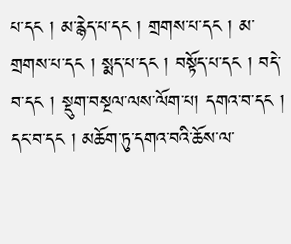པ་དང ། མ་རྙེད་པ་དང ། གྲགས་པ་དང ། མ་གྲགས་པ་དང ། སྨད་པ་དང ། བསྟོད་པ་དང ། བདེ་བ་དང ། སྡུག་བསྔལ་ལས་ལོག་པ། དགའ་བ་དང ། དང་བ་དང ། མཆོག་ཏུ་དགའ་བའི་ཆོས་ལ་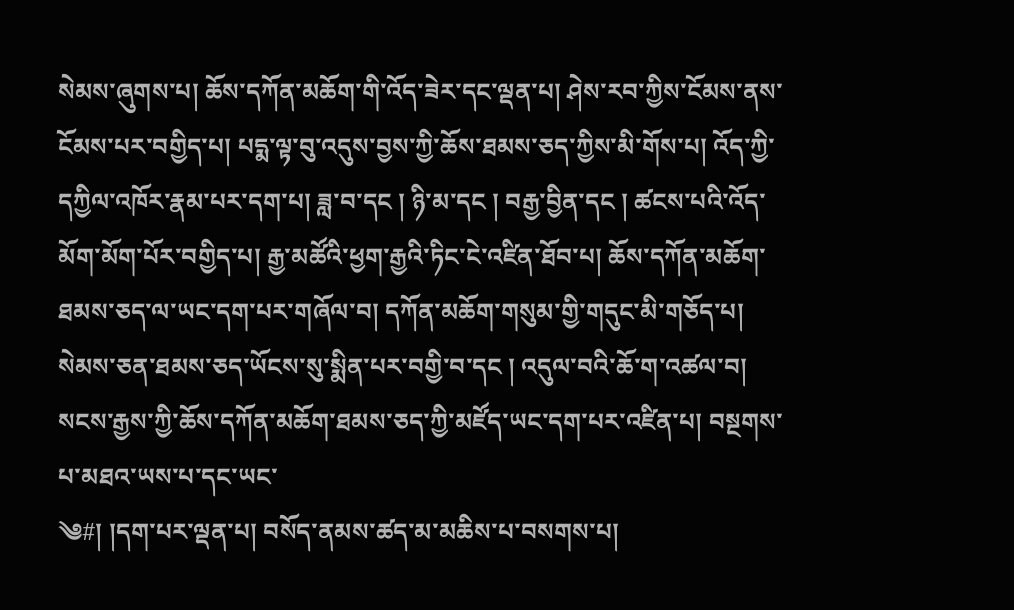སེམས་ཞུགས་པ། ཆོས་དཀོན་མཆོག་གི་འོད་ཟེར་དང་ལྡན་པ། ཤེས་རབ་ཀྱིས་ངོམས་ནས་ངོམས་པར་བགྱིད་པ། པདྨ་ལྟ་བུ་འདུས་བྱས་ཀྱི་ཆོས་ཐམས་ཅད་ཀྱིས་མི་གོས་པ། འོད་ཀྱི་དཀྱིལ་འཁོར་རྣམ་པར་དག་པ། ཟླ་བ་དང ། ཉི་མ་དང ། བརྒྱ་བྱིན་དང ། ཚངས་པའི་འོད་མོག་མོག་པོར་བགྱིད་པ། རྒྱ་མཚོའི་ཕྱག་རྒྱའི་ཏིང་ངེ་འཛིན་ཐོབ་པ། ཆོས་དཀོན་མཆོག་ཐམས་ཅད་ལ་ཡང་དག་པར་གཞོལ་བ། དཀོན་མཆོག་གསུམ་གྱི་གདུང་མི་གཅོད་པ། སེམས་ཅན་ཐམས་ཅད་ཡོངས་སུ་སྨིན་པར་བགྱི་བ་དང ། འདུལ་བའི་ཆོ་ག་འཚལ་བ། སངས་རྒྱས་ཀྱི་ཆོས་དཀོན་མཆོག་ཐམས་ཅད་ཀྱི་མཛོད་ཡང་དག་པར་འཛིན་པ། བསྔགས་པ་མཐའ་ཡས་པ་དང་ཡང་
༄#། །དག་པར་ལྡན་པ། བསོད་ནམས་ཚད་མ་མཆིས་པ་བསགས་པ།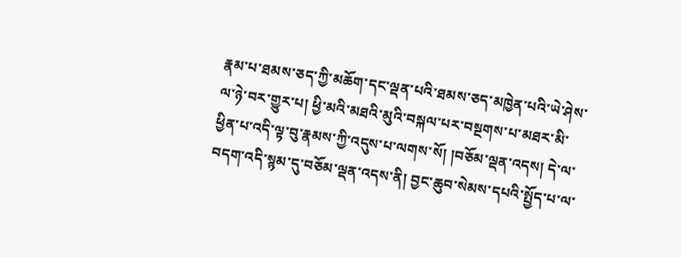རྣམ་པ་ཐམས་ཅད་ཀྱི་མཆོག་དང་ལྡན་པའི་ཐམས་ཅད་མཁྱེན་པའི་ཡེ་ཤེས་ལ་ཉེ་བར་གྱུར་པ། ཕྱི་མའི་མཐའི་མུའི་བསྐལ་པར་བསྔགས་པ་མཐར་མི་ཕྱིན་པ་འདི་ལྟ་བུ་རྣམས་ཀྱི་འདུས་པ་ལགས་སོ། །བཅོམ་ལྡན་འདས། དེ་ལ་བདག་འདི་སྙམ་དུ་བཅོམ་ལྡན་འདས་ནི། བྱང་ཆུབ་སེམས་དཔའི་སྤྱོད་པ་ལ་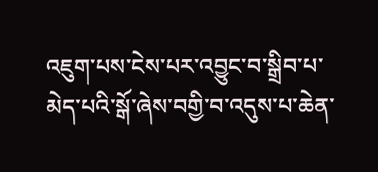འཇུག་པས་ངེས་པར་འབྱུང་བ་སྒྲིབ་པ་མེད་པའི་སྒོ་ཞེས་བགྱི་བ་འདུས་པ་ཆེན་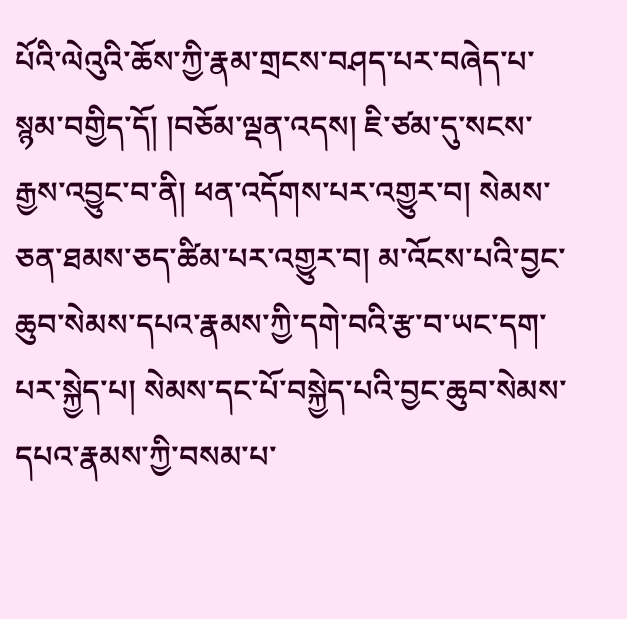པོའི་ལེའུའི་ཆོས་ཀྱི་རྣམ་གྲངས་བཤད་པར་བཞེད་པ་སྙམ་བགྱིད་དོ། །བཅོམ་ལྡན་འདས། ཇི་ཙམ་དུ་སངས་རྒྱས་འབྱུང་བ་ནི། ཕན་འདོགས་པར་འགྱུར་བ། སེམས་ཅན་ཐམས་ཅད་ཚིམ་པར་འགྱུར་བ། མ་འོངས་པའི་བྱང་ཆུབ་སེམས་དཔའ་རྣམས་ཀྱི་དགེ་བའི་རྩ་བ་ཡང་དག་པར་སྐྱེད་པ། སེམས་དང་པོ་བསྐྱེད་པའི་བྱང་ཆུབ་སེམས་དཔའ་རྣམས་ཀྱི་བསམ་པ་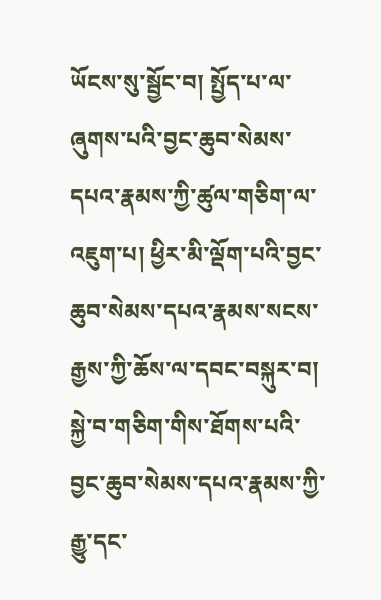ཡོངས་སུ་སྦྱོང་བ། སྤྱོད་པ་ལ་ཞུགས་པའི་བྱང་ཆུབ་སེམས་དཔའ་རྣམས་ཀྱི་ཚུལ་གཅིག་ལ་འཇུག་པ། ཕྱིར་མི་ལྡོག་པའི་བྱང་ཆུབ་སེམས་དཔའ་རྣམས་སངས་རྒྱས་ཀྱི་ཆོས་ལ་དབང་བསྐུར་བ། སྐྱེ་བ་གཅིག་གིས་ཐོགས་པའི་བྱང་ཆུབ་སེམས་དཔའ་རྣམས་ཀྱི་རྒྱུ་དང་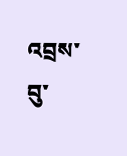འབྲས་བུ་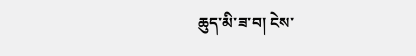ཆུད་མི་ཟ་བ། ངེས་